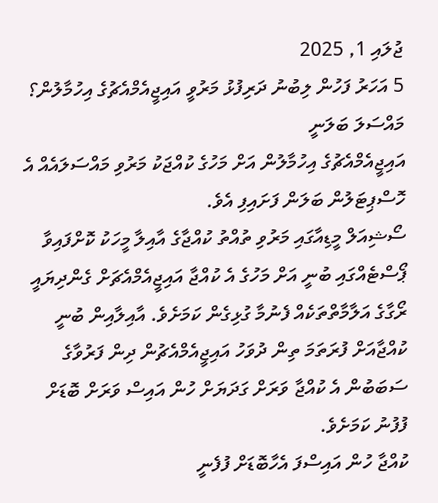ޖުލައި 1, 2025
5 އަހަރު ފަހުން ލިބުނު ދަރިފުޅު މަރުވީ އައިޖީއެމްއެޗުގެ އިހުމާލުން؟ މައްސަލަ ބަލަނީ
އައިޖީއެމްއެޗުގެ އިހުމާލުން އަށް މަހުގެ ކުއްޖަކު މަރުވި މައްސަލައެއް އެ ހޮސްޕިޓަލުން ބަލަން ފަށައިފި އެވެ.
ސޯޝިއަލް މީޑިއާގައި މަރުވި ތުއްތު ކުއްޖާގެ އާއިލާ މީހަކު ކޮށްފައިވާ ޕޯސްޓެއްގައި ބުނީ އަށް މަހުގެ އެ ކުއްޖާ އައިޖީއެމްއެޗަށް ގެންދިޔައީ ރޯގާގެ އަލާމާތްތަކެއް ފެނުމާ ގުޅިގެން ކަމަށެވެ. އާއިލާއިން ބުނީ ކުއްޖާއަށް ފުރަތަމަ ތިން ދުވަހު އައިޖީއެމްއެޗުން ދިން ފަރުވާގެ ސަބަބުން އެ ކުއްޖާ ވަރަށް ގަދަޔަށް ހުން އައިސް ވަރަށް ބޮޑަށް ފުފުނު ކަމަށެވެ.
ކުއްޖާ ހުން އައިސްފަ އެހާބޮޑަށް ފުފެނީ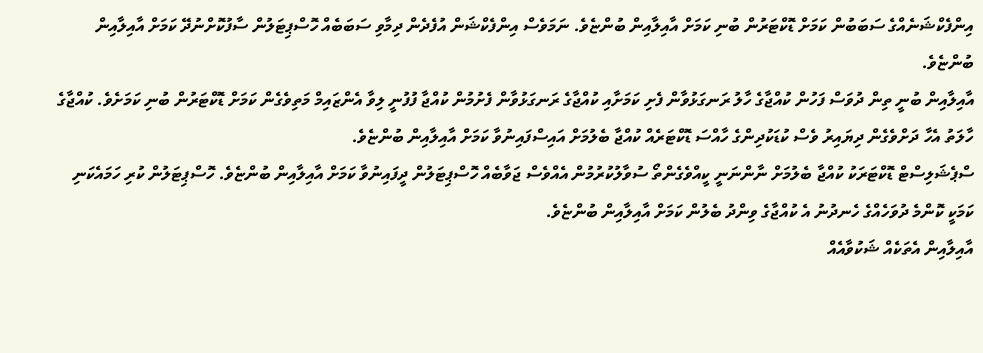އިންފެކްޝަނެއްގެ ސަބަބުން ކަމަށް ޑޮކްޓަރުން ބުނި ކަމަށް އާއިލާއިން ބުންޏެވެ. ނަމަވެސް އިންފެކްޝަން އުފެދެން ދިމާވި ސަބަބެއް ހޮސްޕިޓަލުން ސާފުކޮށްނުދޭ ކަމަށް އާއިލާއިން ބުންޏެވެ.
އާއިލާއިން ބުނީ ތިން ދުވަސް ފަހުން ކުއްޖާގެ ހާލު ރަނގަޅުވާން ފެށި ކަމަށާއި ކުއްޖާގެ ރަނގަޅުވާން ފެށުމުން ކުއްޖާ ފުފުނީ ލިވާ އެންޒައިމް މަތިވެގެން ކަމަށް ޑޮކްޓަރުން ބުނި ކަމަށެވެ. ކުއްޖާގެ ހާލަތު އެހާ ދަށްވެގެން ދިޔައިރު ވެސް ކުޑަކުދިންގެ ހާއްސަ ޑޮކްޓަރެއް ކުއްޖާ ބެލުމަށް އައިސްފައިނުވާ ކަމަށް އާއިލާއިން ބުންޏެވެ.
ސްޕެޝަލިސްޓް ޑޮކްޓަރަކު ކުއްޖާ ބެލުމަށް ނާންނަނީ ކީއްވެގެންތޯ ސުވާލުކުރުމުން އެއްވެސް ޖަވާބެއް ހޮސްޕިޓަލުން ދީފައިނުވާ ކަމަށް އާއިލާއިން ބުންޏެވެ. ހޮސްޕިޓަލުން ކުރި ހަމައެކަނި ކަމަކީ ކޮންމެ ދުވަހެއްގެ ހެނދުނު އެ ކުއްޖާގެ ވިންދު ބެލުން ކަމަށް އާއިލާއިން ބުންޏެވެ.
އާއިލާއިން އެތަކެއް ޝަކުވާއެއް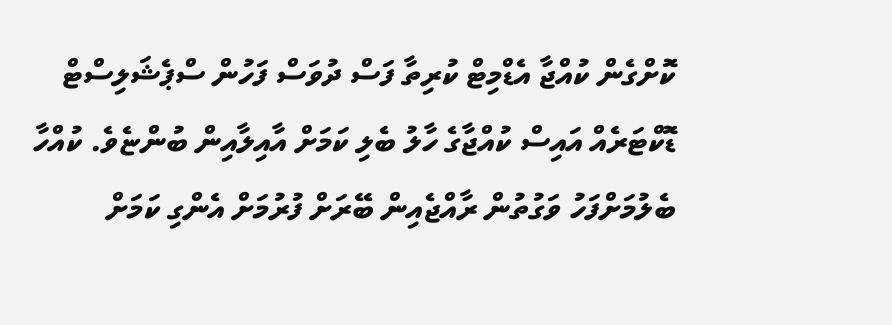ކޮށްގެން ކުއްޖާ އެޑްމިޓް ކުރިތާ ފަސް ދުވަސް ފަހުން ސްޕެޝަލިސްޓް ޑޮކްޓަރެއް އައިސް ކުއްޖާގެ ހާލު ބެލި ކަމަށް އާއިލާއިން ބުންޏެވެ. ކުއްހާ ބެލުމަށްފަހު ވަގުތުން ރާއްޖެއިން ބޭރަށް ފުރުމަށް އެންގި ކަމަށް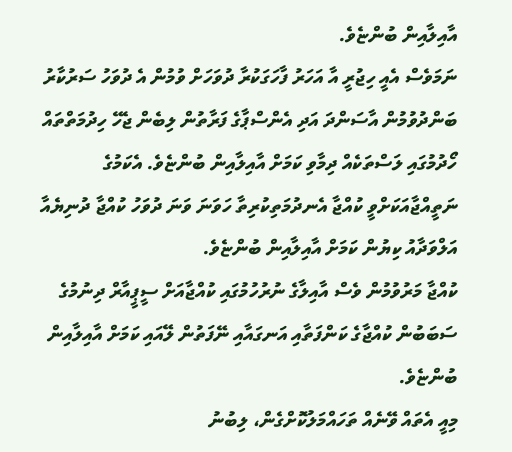އާއިލާއިން ބުންޏެވެ.
ނަމަވެސް އެއީ ހިޖުރީ އާ އަހަރު ފާހަގަކުރާ ދުވަހަށް ވުމުން އެ ދުވަހު ސަރުކާރު ބަންދުވުމުން އާސަންދަ އަދި އެންސްޕާގެ ފަރާތުން ލިބެން ޖެހޭ ހިދުމަތްތައް ހޯދުމުގައި ލަސްތަކެއް ދިމާވި ކަމަށް އާއިލާއިން ބުންޏެވެ. އެކަމުގެ ނަތީއްޖާއަކަށްވީ ކުއްޖާ އެނދުމަތިކުރިތާ ހަވަނަ ވަނަ ދުވަހު ކުއްޖާ ދުނިޔެއާ އަލްވަދާއު ކިޔުން ކަމަށް އާއިލާއިން ބުންޏެވެ.
ކުއްޖާ މަރުވުމުން ވެސް އާއިލާގެ ނުރުހުމުގައި ކުއްޖާއަށް ސީޕީއާރް ދިނުމުގެ ސަބަބުން ކުއްޖާގެ ކަންފަތާއި އަނގައާއި ނޭފަތުން ލޭއައި ކަމަށް އާއިލާއިން ބުންޏެވެ.
މިއީ އެތައް ވޭނެއް ތަހައްމަލުކޮށްގެން، ލިބުނު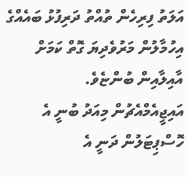އަލަތު ފިރިހެން ތުއްތު ދަރިފުޅު ބައެއްގެ އިހުމާލުން މަރުވެދިޔަ ގޮތް ކަމަށް އާއިލާއިން ބުންޏެވެ.
އައިޖީއެމްއެޗުން މިއަދު ބުނީ އެ ހޮސްޕިޓަލުން ދަނީ އެ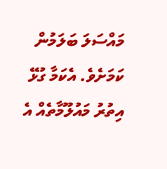މައްސަލަ ބަލަމުން ކަމަށެވެ. އެކަމާ ގުޅޭ އިތުރު މައުލޫމާތެއް އެ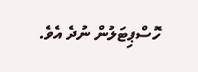ހޮސްޕިޓަލުން ނުދެ އެވެ.